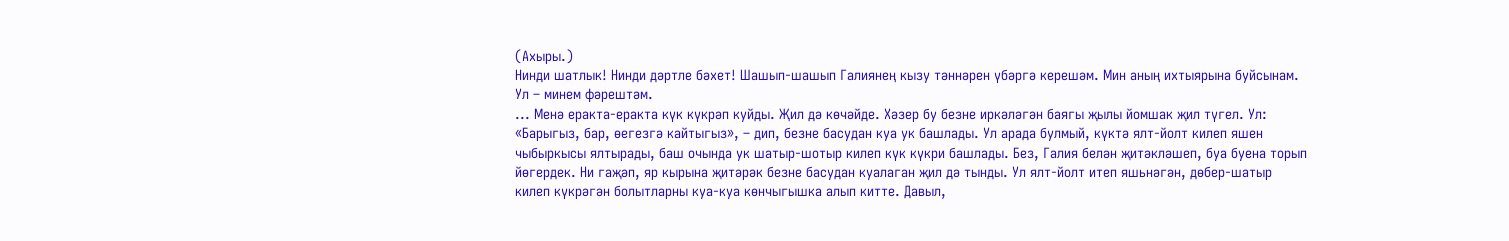(Ахыры.)
Нинди шатлык! Нинди дәртле бәхет! Шашып-шашып Галиянең кызу тәннәрен үбәргә керешәм. Мин аның ихтыярына буйсынам. Ул – минем фәрештәм.
... Менә еракта-еракта күк күкрәп куйды. Җил дә көчәйде. Хәзер бу безне иркәләгән баягы җылы йомшак җил түгел. Ул: «Барыгыз, бар, өегезгә кайтыгыз», – дип, безне басудан куа ук башлады. Ул арада булмый, күктә ялт-йолт килеп яшен чыбыркысы ялтырады, баш очында ук шатыр-шотыр килеп күк күкри башлады. Без, Галия белән җитәкләшеп, буа буена торып йөгердек. Ни гаҗәп, яр кырына җитәрәк безне басудан куалаган җил дә тынды. Ул ялт-йолт итеп яшьнәгән, дөбер-шатыр килеп күкрәгән болытларны куа-куа көнчыгышка алып китте. Давыл,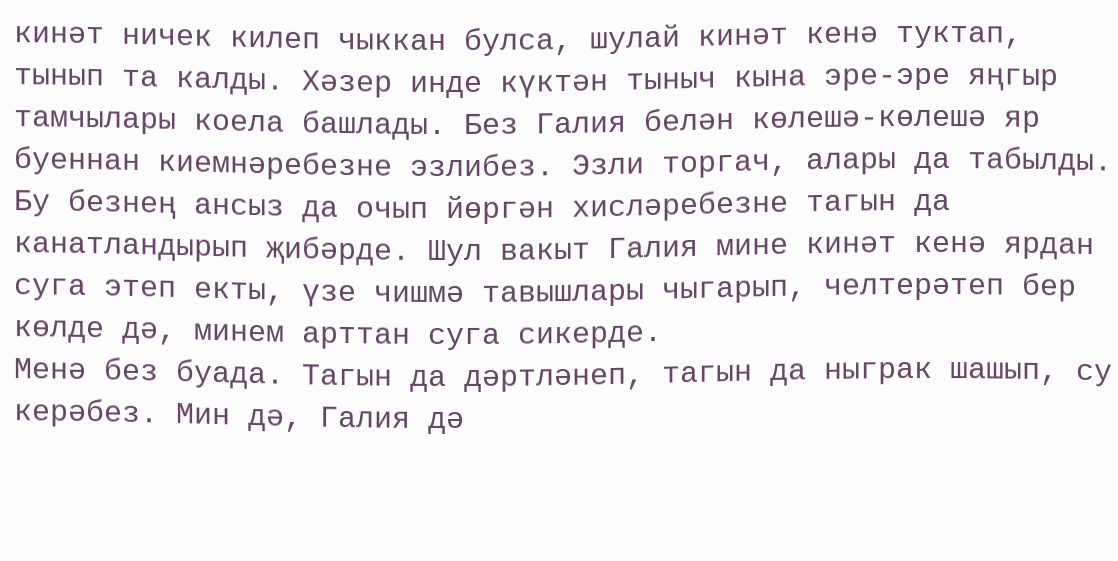кинәт ничек килеп чыккан булса, шулай кинәт кенә туктап, тынып та калды. Хәзер инде күктән тыныч кына эре-эре яңгыр тамчылары коела башлады. Без Галия белән көлешә-көлешә яр буеннан киемнәребезне эзлибез. Эзли торгач, алары да табылды.
Бу безнең ансыз да очып йөргән хисләребезне тагын да канатландырып җибәрде. Шул вакыт Галия мине кинәт кенә ярдан суга этеп екты, үзе чишмә тавышлары чыгарып, челтерәтеп бер көлде дә, минем арттан суга сикерде.
Менә без буада. Тагын да дәртләнеп, тагын да ныграк шашып, су керәбез. Мин дә, Галия дә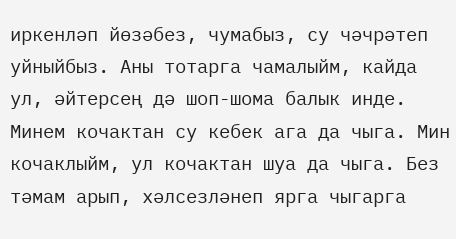иркенләп йөзәбез, чумабыз, су чәчрәтеп уйныйбыз. Аны тотарга чамалыйм, кайда ул, әйтерсең дә шоп-шома балык инде. Минем кочактан су кебек ага да чыга. Мин кочаклыйм, ул кочактан шуа да чыга. Без тәмам арып, хәлсезләнеп ярга чыгарга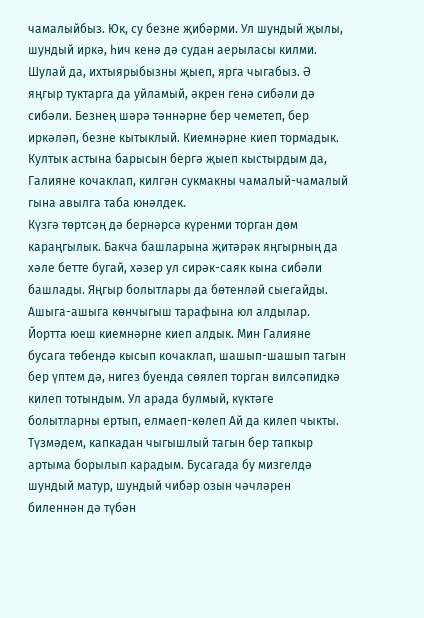чамалыйбыз. Юк, су безне җибәрми. Ул шундый җылы, шундый иркә, һич кенә дә судан аерыласы килми. Шулай да, ихтыярыбызны җыеп, ярга чыгабыз. Ә яңгыр туктарга да уйламый, әкрен генә сибәли дә сибәли. Безнең шәрә тәннәрне бер чеметеп, бер иркәләп, безне кытыклый. Киемнәрне киеп тормадык. Култык астына барысын бергә җыеп кыстырдым да, Галияне кочаклап, килгән сукмакны чамалый-чамалый гына авылга таба юнәлдек.
Күзгә төртсәң дә бернәрсә күренми торган дөм караңгылык. Бакча башларына җитәрәк яңгырның да хәле бетте бугай, хәзер ул сирәк-саяк кына сибәли башлады. Яңгыр болытлары да бөтенләй сыегайды. Ашыга-ашыга көнчыгыш тарафына юл алдылар.
Йортта юеш киемнәрне киеп алдык. Мин Галияне бусага төбендә кысып кочаклап, шашып-шашып тагын бер үптем дә, нигез буенда сөялеп торган вилсәпидкә килеп тотындым. Ул арада булмый, күктәге болытларны ертып, елмаеп-көлеп Ай да килеп чыкты. Түзмәдем, капкадан чыгышлый тагын бер тапкыр артыма борылып карадым. Бусагада бу мизгелдә шундый матур, шундый чибәр озын чәчләрен биленнән дә түбән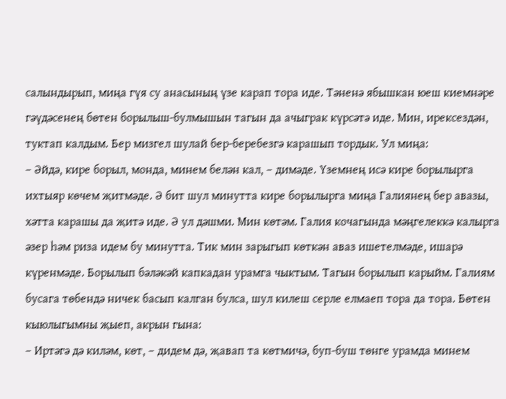салындырып, миңа гүя су анасының үзе карап тора иде. Тәненә ябышкан юеш киемнәре гәүдәсенең бөтен борылыш-булмышын тагын да ачыграк күрсәтә иде. Мин, ирексездән, туктап калдым. Бер мизгел шулай бер-беребезгә карашып тордык. Ул миңа:
– Әйдә, кире борыл, монда, минем белән кал, – димәде. Үземнең исә кире борылырга ихтыяр көчем җитмәде. Ә бит шул минутта кире борылырга миңа Галиянең бер авазы, хәтта карашы да җитә иде. Ә ул дәшми. Мин көтәм. Галия кочагында мәңгелеккә калырга әзер һәм риза идем бу минутта. Тик мин зарыгып көткән аваз ишетелмәде, ишарә күренмәде. Борылып бәләкәй капкадан урамга чыктым. Тагын борылып карыйм. Галиям бусага төбендә ничек басып калган булса, шул килеш серле елмаеп тора да тора. Бөтен кыюлыгымны җыеп, акрын гына:
– Иртәгә дә киләм, көт, – дидем дә, җавап та көтмичә, буп-буш төнге урамда минем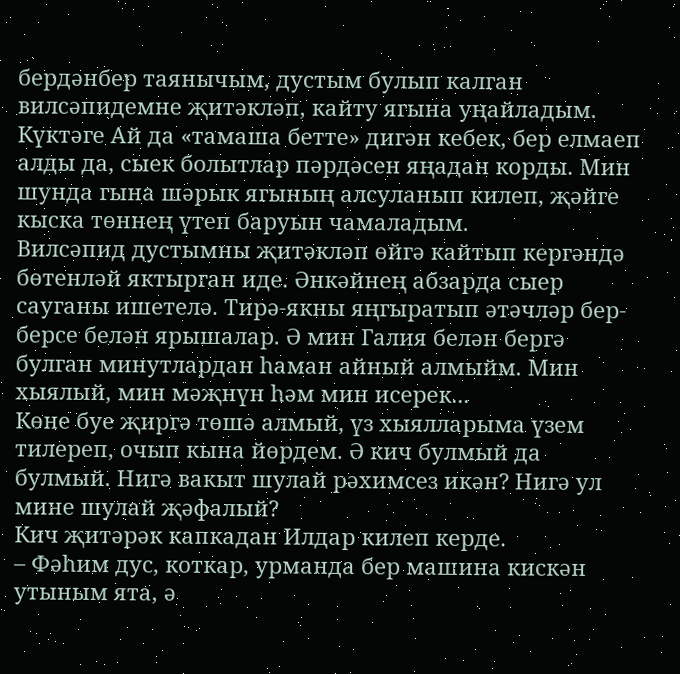бердәнбер таянычым, дустым булып калган вилсәпидемне җитәкләп, кайту ягына уңайладым. Күктәге Ай да «тамаша бетте» дигән кебек, бер елмаеп алды да, сыек болытлар пәрдәсен яңадан корды. Мин шунда гына шәрык ягының алсуланып килеп, җәйге кыска төннең үтеп баруын чамаладым.
Вилсәпид дустымны җитәкләп өйгә кайтып кергәндә бөтенләй яктырган иде. Әнкәйнең абзарда сыер сауганы ишетелә. Тирә-якны яңгыратып әтәчләр бер-берсе белән ярышалар. Ә мин Галия белән бергә булган минутлардан һаман айный алмыйм. Мин хыялый, мин мәҗнүн һәм мин исерек...
Көне буе җиргә төшә алмый, үз хыялларыма үзем тилереп, очып кына йөрдем. Ә кич булмый да булмый. Нигә вакыт шулай рәхимсез икән? Нигә ул мине шулай җәфалый?
Кич җитәрәк капкадан Илдар килеп керде.
– Фәһим дус, коткар, урманда бер машина кискән утыным ята, ә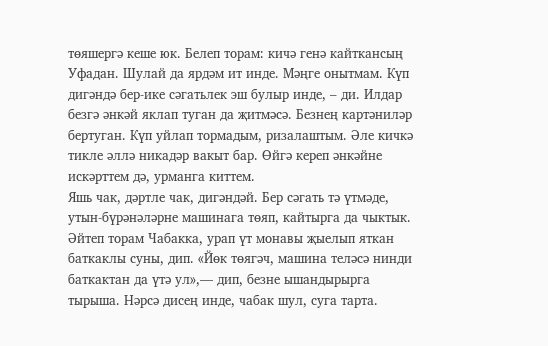төяшергә кеше юк. Белеп торам: кичә генә кайткансың Уфадан. Шулай да ярдәм ит инде. Мәңге онытмам. Күп дигәндә бер-ике сәгатьлек эш булыр инде, – ди. Илдар безгә әнкәй яклап туган да җитмәсә. Безнең картәниләр бертуган. Күп уйлап тормадым, ризалаштым. Әле кичкә тикле әллә никадәр вакыт бар. Өйгә кереп әнкәйне искәрттем дә, урманга киттем.
Яшь чак, дәртле чак, дигәндәй. Бер сәгать тә үтмәде, утын-бүрәнәләрне машинага төяп, кайтырга да чыктык. Әйтеп торам Чабакка, урап үт монавы җыелып яткан баткаклы суны, дип. «Йөк төягәч, машина теләсә нинди баткактан да үтә ул»,— дип, безне ышандырырга тырыша. Нәрсә дисең инде, чабак шул, суга тарта.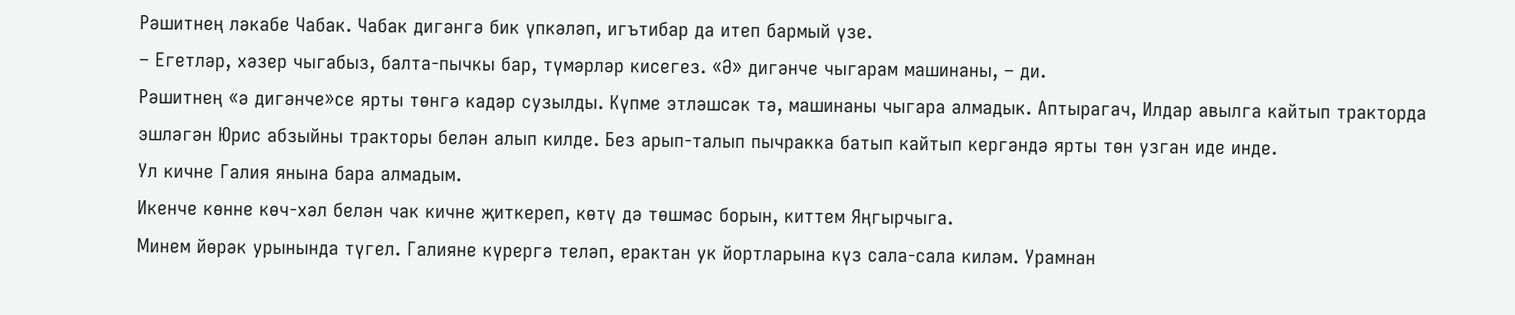Рәшитнең ләкабе Чабак. Чабак дигәнгә бик үпкәләп, игътибар да итеп бармый үзе.
– Егетләр, хәзер чыгабыз, балта-пычкы бар, түмәрләр кисегез. «Ә» дигәнче чыгарам машинаны, – ди.
Рәшитнең «ә дигәнче»се ярты төнгә кадәр сузылды. Күпме этләшсәк тә, машинаны чыгара алмадык. Аптырагач, Илдар авылга кайтып тракторда эшләгән Юрис абзыйны тракторы белән алып килде. Без арып-талып пычракка батып кайтып кергәндә ярты төн узган иде инде.
Ул кичне Галия янына бара алмадым.
Икенче көнне көч-хәл белән чак кичне җиткереп, көтү дә төшмәс борын, киттем Яңгырчыга.
Минем йөрәк урынында түгел. Галияне күрергә теләп, ерактан ук йортларына күз сала-сала киләм. Урамнан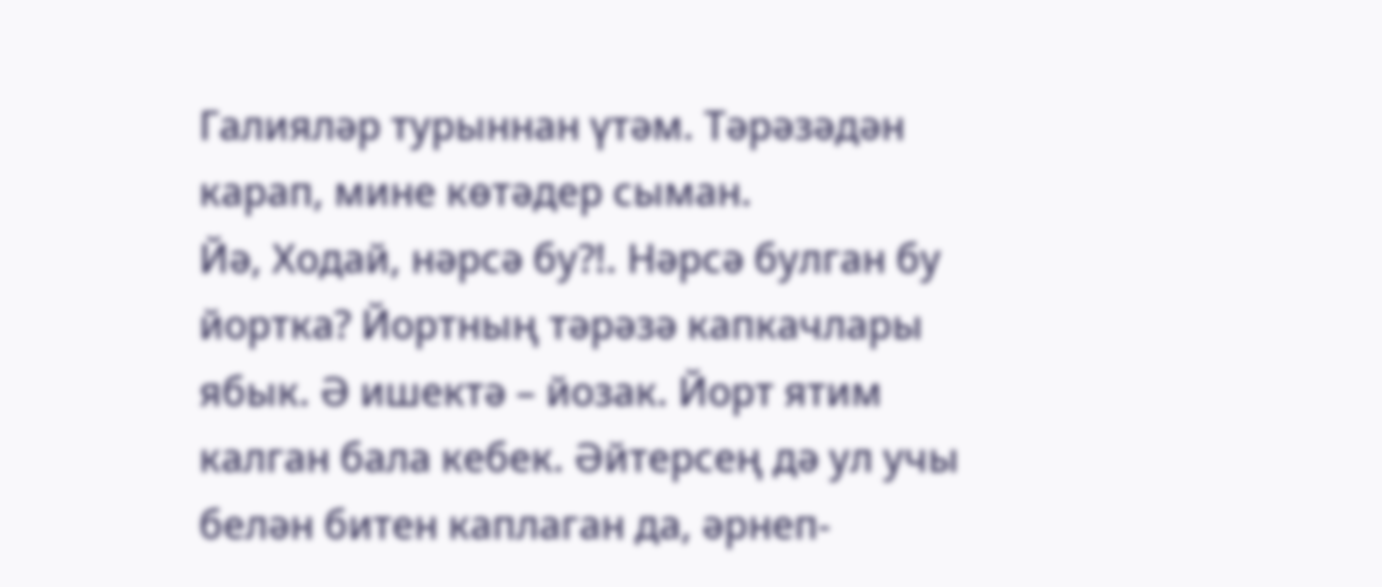Галияләр турыннан үтәм. Тәрәзәдән карап, мине көтәдер сыман.
Йә, Ходай, нәрсә бу?!. Нәрсә булган бу йортка? Йортның тәрәзә капкачлары ябык. Ә ишектә – йозак. Йорт ятим калган бала кебек. Әйтерсең дә ул учы белән битен каплаган да, әрнеп-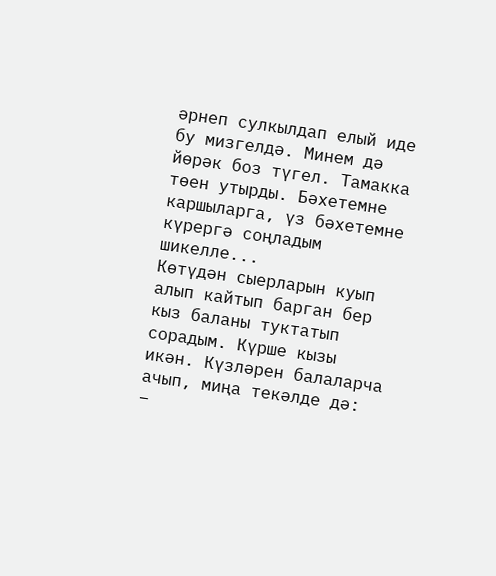әрнеп сулкылдап елый иде бу мизгелдә. Минем дә йөрәк боз түгел. Тамакка төен утырды. Бәхетемне каршыларга, үз бәхетемне күрергә соңладым шикелле...
Көтүдән сыерларын куып алып кайтып барган бер кыз баланы туктатып сорадым. Күрше кызы икән. Күзләрен балаларча ачып, миңа текәлде дә:
–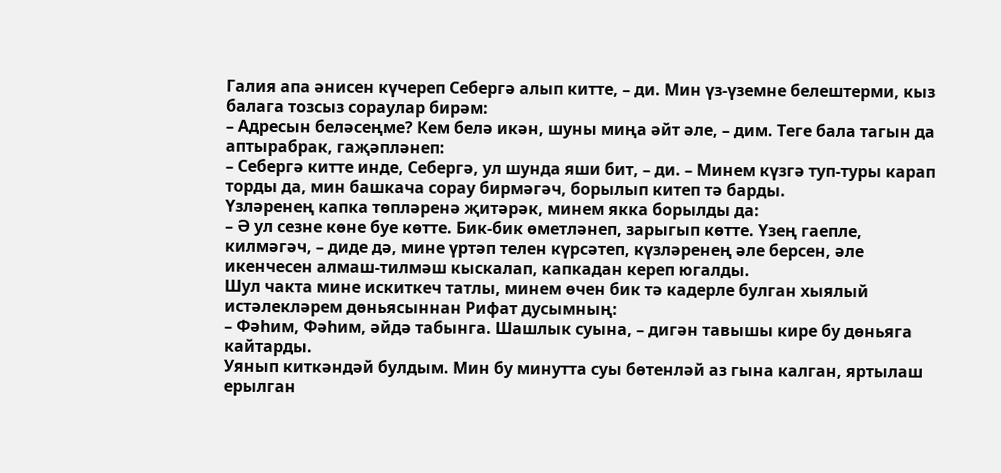Галия апа әнисен күчереп Себергә алып китте, – ди. Мин үз-үземне белештерми, кыз балага тозсыз сораулар бирәм:
– Адресын беләсеңме? Кем белә икән, шуны миңа әйт әле, – дим. Теге бала тагын да аптырабрак, гаҗәпләнеп:
– Себергә китте инде, Себергә, ул шунда яши бит, – ди. – Минем күзгә туп-туры карап торды да, мин башкача сорау бирмәгәч, борылып китеп тә барды.
Үзләренең капка төпләренә җитәрәк, минем якка борылды да:
– Ә ул сезне көне буе көтте. Бик-бик өметләнеп, зарыгып көтте. Үзең гаепле, килмәгәч, – диде дә, мине үртәп телен күрсәтеп, күзләренең әле берсен, әле икенчесен алмаш-тилмәш кыскалап, капкадан кереп югалды.
Шул чакта мине искиткеч татлы, минем өчен бик тә кадерле булган хыялый истәлекләрем дөньясыннан Рифат дусымның:
– Фәһим, Фәһим, әйдә табынга. Шашлык суына, – дигән тавышы кире бу дөньяга кайтарды.
Уянып киткәндәй булдым. Мин бу минутта суы бөтенләй аз гына калган, яртылаш ерылган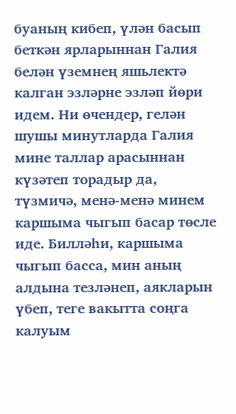буаның кибеп, үлән басып беткән ярларыннан Галия белән үземнең яшьлектә калган эзләрне эзләп йөри идем. Ни өчендер, гелән шушы минутларда Галия мине таллар арасыннан күзәтеп торадыр да, түзмичә, менә-менә минем каршыма чыгып басар төсле иде. Билләһи, каршыма чыгып басса, мин аның алдына тезләнеп, аякларын үбеп, теге вакытта соңга калуым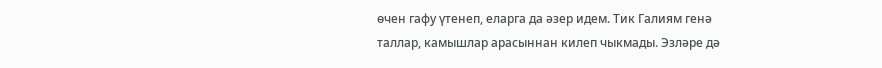өчен гафу үтенеп, еларга да әзер идем. Тик Галиям генә таллар, камышлар арасыннан килеп чыкмады. Эзләре дә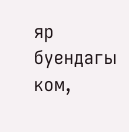яр буендагы ком,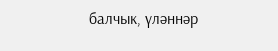балчык, үләннәр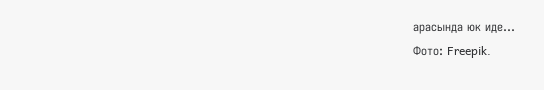арасында юк иде...
Фото: Freepik.